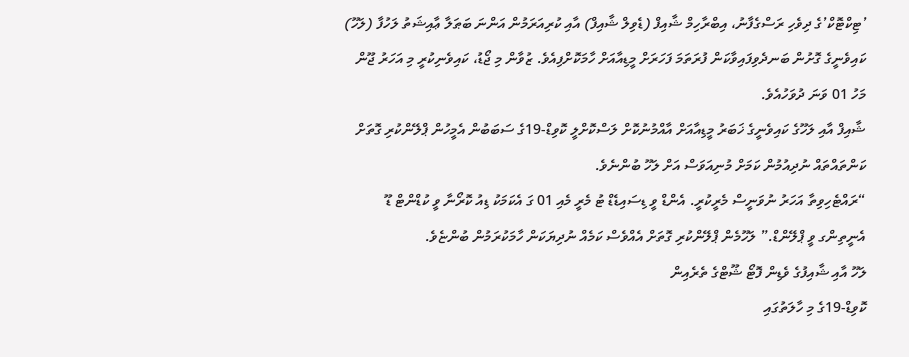’ޓިކްޓޮކް’ގެ ދިވެހި ރަސްގެފާނު، އިބްރާހިމް ޝާއިފް (ޑެވިލް ޝާއިފް) އާއި ކުރިއަރަމުން އަންނަ ބަޠަލާ ޢާއިޝަތު ލަހުފާ (ލަހޫ) ކައިވެނީގެ ގޮށުން ބަނދެވިފައިވާކަން ފުރަތަމަ ފަހަރަށް މީޑިއާއަށް ހާމަކޮށްފިއެވެ. ޒުވާން މި ޖޯޑު، ކައިވެނިކުރީ މި އަހަރު ޖޫން މަހު 01 ވަނަ ދުވަހުއެވެ.
ޝާއިފް އާއި ލަހޫގެ ކައިވެނީގެ ޚަބަރު މީޑިއާއަށް އާއްމުނުކޮށް ލަސްކޮށްލީ ކޮވިޑް-19ގެ ސަބަބުން އެމީހުން ޕްލޭންކުރި ގޮތަށް ކަންތައްތައް ނުދިއުމުން ކަމަށް މުނިއަވަސް އަށް ލަހޫ ބުންނެވެ.
“ރައްޓެހިވިތާ އަހަރު ނުވަނީސް މެރީކުރީ. އެންޑް ވީ ޑިސައިޑެޑް ޓު މެރީ މެއި 01 ގަ އެކަމަކު ޑިއު ކޮރޯނާ ވީ ކުޑްންޓް ޑޫ އެނީތިންގ ވީ ޕްލޭންޑް.” ލަހޫމެން ޕްލޭންކުރި ގޮތަށް އެއްވެސް ކަމެއް ނުދިޔަކަން ހާމަކުރަމުން ބުންޏެވެ.
ލަހޫ އާއި ޝާއިފުގެ ވެޑިން ފޮޓޯ ޝޫޓްގެ ތެރެއިން
ކޮވިޑް-19ގެ މި ހާލަތުގައި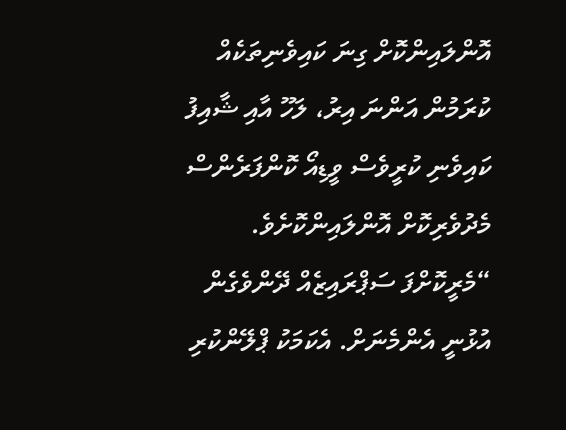އޮންލައިންކޮށް ގިނަ ކައިވެނިތަކެއް ކުރަމުން އަންނަ އިރު، ލަހޫ އާއި ޝާއިފު ކައިވެނި ކުރީވެސް ވީޑިއޯ ކޮންފަރެންސް މެދުވެރިކޮށް އޮންލައިންކޮށެވެ.
“މެރީކޮށްފަ ސަޕްރައިޒެއް ދޭންވެގެން އުޅުނީ އެންމެނަށް. އެކަމަކު ޕްލޭންކުރި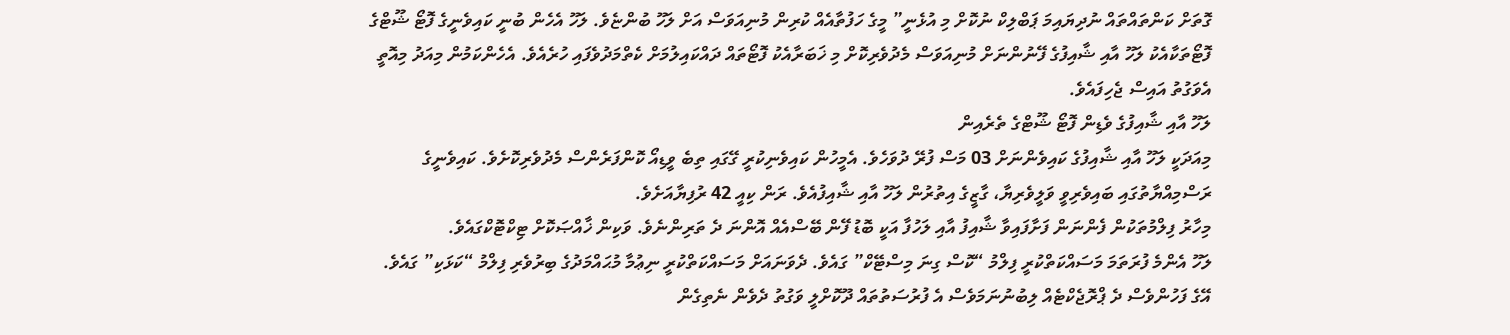ގޮތަށް ކަންތައްތައް ނުދިޔައިމަ ޕަބްލިކް ނުކޮށް މި އުޅެނީ” މީގެ ހަފުތާއެއް ކުރިން މުނިއަވަސް އަށް ލަހޫ ބުންޏެވެ. ލަހޫ އެހެން ބުނީ ކައިވެނީގެ ފޮޓޯ ޝޫޓްގެ ފޮޓޯތަކާއެކު ލަހޫ އާއި ޝާއިފުގެ ފޭނުންނަށް މުނިއަވަސް މެދުވެރިކޮށް މި ޚަބަރާއެކު ފޮޓޯތައް ދައްކައިލުމަށް ކެތްމަދުވެފައި ހުރެއެވެ. އެހެންކަމުން މިއަދު މިއޮތީ އެވަގުތު އައިސް ޖެހިފައެވެ.
ލަހޫ އާއި ޝާއިފުގެ ވެޑިން ފޮޓޯ ޝޫޓްގެ ތެރެއިން
މިއަދަކީ ލަހޫ އާއި ޝާއިފުގެ ކައިވެންނަށް 03 މަސް ފުރޭ ދުވަހެވެ. އެމީހުން ކައިވެނިކުރީ ގޭގައި ތިބެ ވީޑިއޯ ކޮންފަރެންސް މެދުވެރިކޮށެވެ. ކައިވެނީގެ ރަސްމިއްޔާތުގައި ބައިވެރިވީ ވަލީވެރިޔާ، ގާޒީގެ އިތުރުން ލަހޫ އާއި ޝާއިފުއެވެ. ރަން ކިއީ 42 ރުފިޔާއަށެވެ.
މިހާރު ފިލްމުތަކުން ފެންނަން ފަށާފައިވާ ޝާއިފު އާއި ލަހުފާ އަކީ ބޮޑު ފޭން ބޭސްއެއް އޮންނަ ދެ ތަރިންނެވެ. ވަކިން ޚާއްޞަކޮށް ޓިކްޓޮކްގައެވެ.
ލަހޫ އެންމެ ފުރަތަމަ މަސައްކަތްކުރީ ފިލްމު “ކޮސް ގިނަ މިސްޓޭކް” ގައެވެ. ދެވަނައަށް މަސައްކަތްކުރީ ނިޢުމާ މުޙައްމަދުގެ ބިރުވެރި ފިލްމު “ކަޅަކި” ގައެވެ. އޭގެ ފަހުންވެސް ދެ ޕްރޮޖެކްޓެއް ލިބުނުނަމަވެސް އެ ފުރުސަތުތައް ދޫކޮށްލީ ވަގުތު ދެވެން ނެތިގެން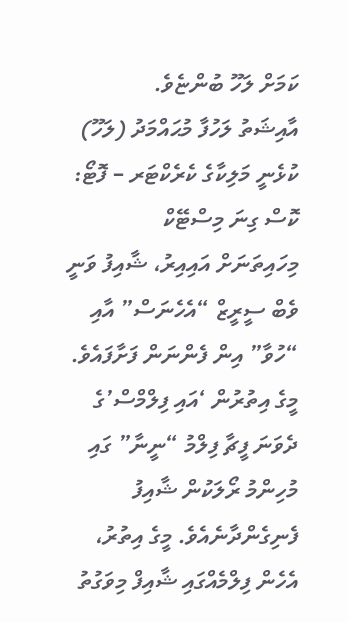ކަމަށް ލަހޫ ބުންޏެވެ.
އާއިޝަތު ލަހުފާ މުޙައްމަދު (ލަހޫ) ކުޅެނީ މަލިކާގެ ކެރެކްޓަރ – ފޮޓޯ: ކޮސް ގިނަ މިސްޓޭކް
މިހައިތަނަށް އައިއިރު، ޝާއިފު ވަނީ ވެބް ސީރީޒް “އެހެނަސް” އާއި “ހުވާ” އިން ފެންނަން ފަށާފައެވެ. މީގެ އިތުރުން ‘އައި ފިލްމްސް’ގެ ދެވަނަ ފީޗާ ފިލްމު “ނީނާ” ގައި މުހިންމު ރޯލަކުން ޝާއިފު ފެނިގެންދާނެއެވެ. މީގެ އިތުރު، އެހެން ފިލްމެއްގައި ޝާއިފް މިވަގުތު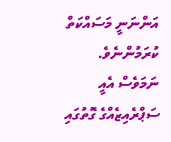އަންނަނީ މަސައްކަތް ކުރަމުންނެވެ. ނަމަވެސް އެއީ ސަޕްރެއިޒެއްގެ ގޮތުގައި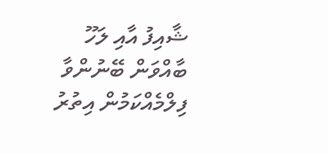ޝާއިފު އާއި ލަހޫ ބާއްވަން ބޭނުންވާ ފިލްމެއްކަމުން އިތުރު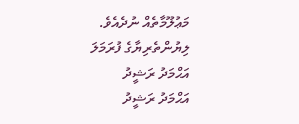މަޢުލޫމާތެއް ނުދެއެވެ.
ލިޔުންތެރިޔާގެ ފުރަމަލަ
އަޙްމަދު ރަޝީދު
އަޙްމަދު ރަޝީދު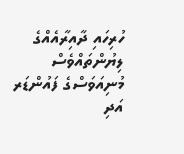ހުރިހައި ދާއިރާއެއްގެ ލިޔުންތައްވެސް މުނިއަވަސްގެ ފައުންޑަރ އަދި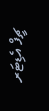ޗީފް އެޑިޓަރ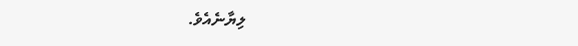ލިޔާނެއެވެ.